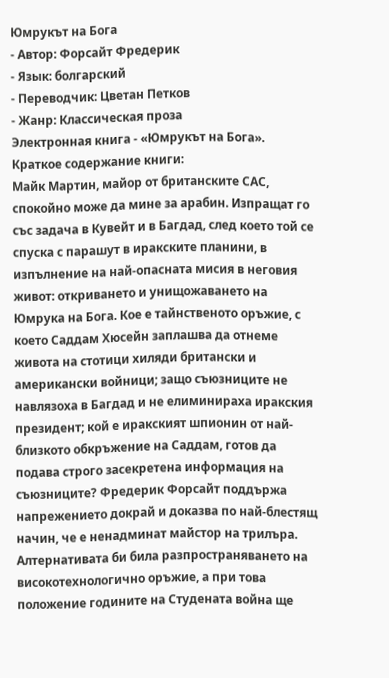Юмрукът на Бога
- Автор: Форсайт Фредерик
- Язык: болгарский
- Переводчик: Цветан Петков
- Жанр: Классическая проза
Электронная книга - «Юмрукът на Бога». Краткое содержание книги:
Майк Мартин, майор от британските САС, спокойно може да мине за арабин. Изпращат го със задача в Кувейт и в Багдад, след което той се спуска с парашут в иракските планини, в изпълнение на най-опасната мисия в неговия живот: откриването и унищожаването на Юмрука на Бога. Кое е тайнственото оръжие, с което Саддам Хюсейн заплашва да отнеме живота на стотици хиляди британски и американски войници; защо съюзниците не навлязоха в Багдад и не елиминираха иракския президент; кой е иракският шпионин от най-близкото обкръжение на Саддам, готов да подава строго засекретена информация на съюзниците? Фредерик Форсайт поддържа напрежението докрай и доказва по най-блестящ начин, че е ненадминат майстор на трилъра.
Алтернативата би била разпространяването на високотехнологично оръжие, а при това положение годините на Студената война ще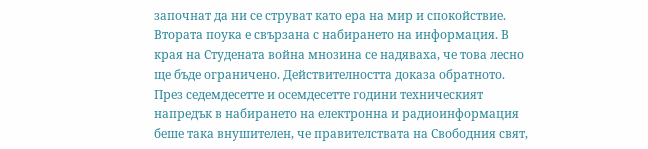започнат да ни се струват като ера на мир и спокойствие.
Втората поука е свързана с набирането на информация. В края на Студената война мнозина се надяваха, че това лесно ще бъде ограничено. Действителността доказа обратното.
През седемдесетте и осемдесетте години техническият напредък в набирането на електронна и радиоинформация беше така внушителен, че правителствата на Свободния свят,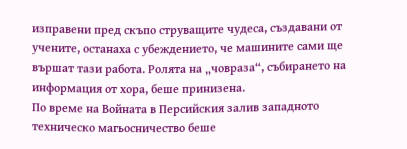изправени пред скъпо струващите чудеса, създавани от учените, останаха с убеждението, че машините сами ще вършат тази работа. Ролята на „човраза“, събирането на информация от хора, беше принизена.
По време на Войната в Персийския залив западното техническо магьосничество беше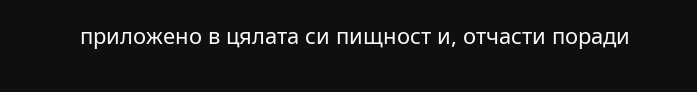приложено в цялата си пищност и, отчасти поради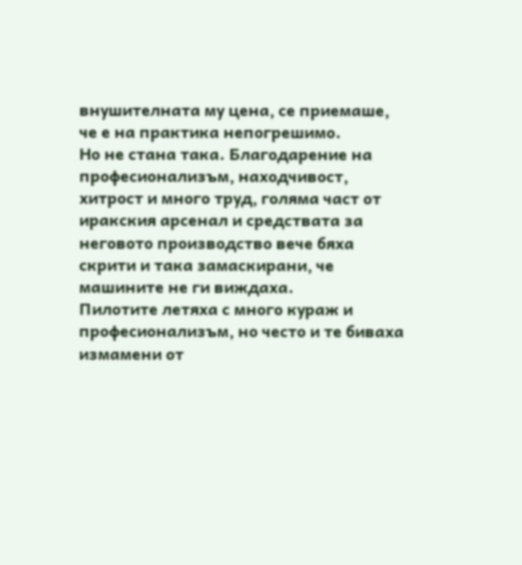внушителната му цена, се приемаше, че е на практика непогрешимо.
Но не стана така. Благодарение на професионализъм, находчивост, хитрост и много труд, голяма част от иракския арсенал и средствата за неговото производство вече бяха скрити и така замаскирани, че машините не ги виждаха.
Пилотите летяха с много кураж и професионализъм, но често и те биваха измамени от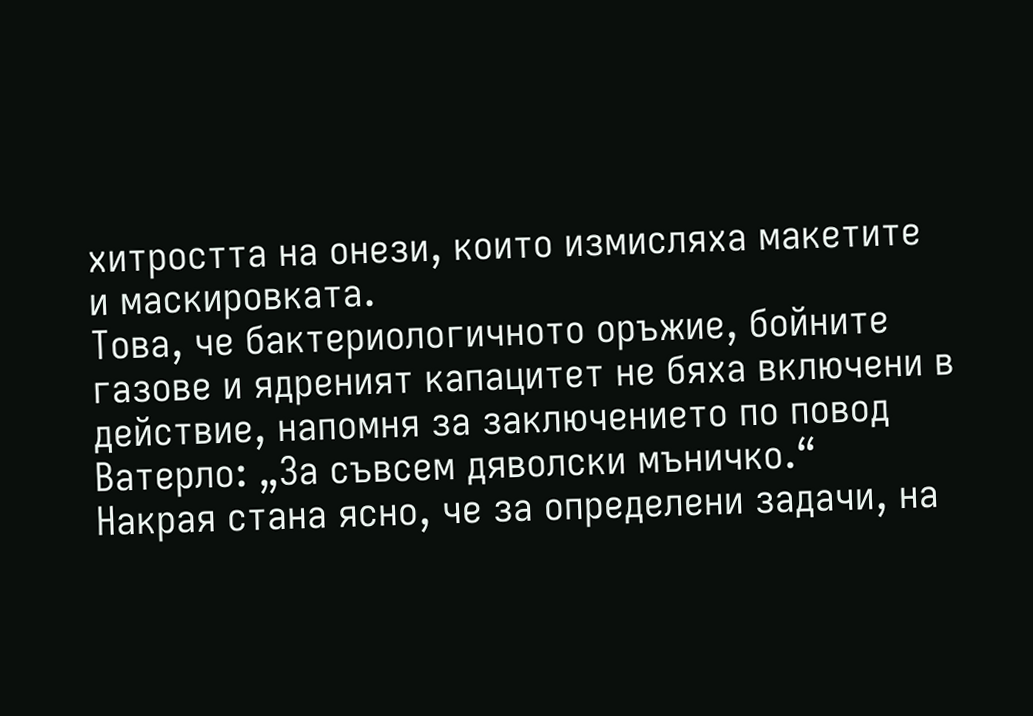хитростта на онези, които измисляха макетите и маскировката.
Това, че бактериологичното оръжие, бойните газове и ядреният капацитет не бяха включени в действие, напомня за заключението по повод Ватерло: „За съвсем дяволски мъничко.“
Накрая стана ясно, че за определени задачи, на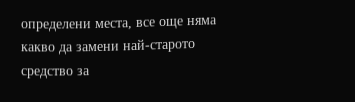определени места, все още няма какво да замени най-старото средство за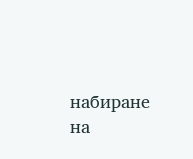набиране на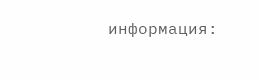информация: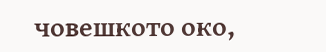човешкото око,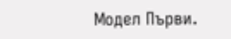Модел Първи.